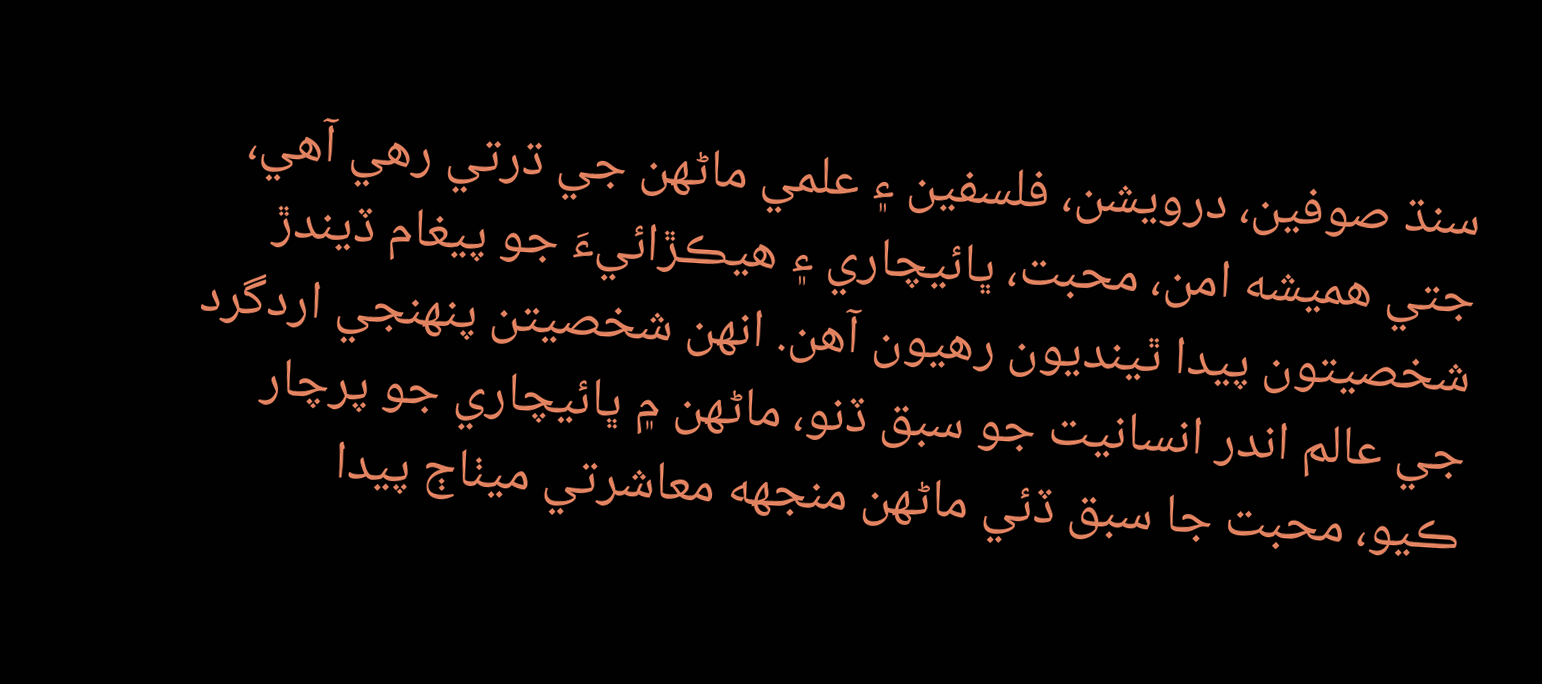سنڌ صوفين، درويشن، فلسفين ۽ علمي ماڻهن جي ڌرتي رهي آهي، جتي هميشه امن، محبت، ڀائيچاري ۽ هيڪڙائيءَ جو پيغام ڏيندڙ شخصيتون پيدا ٿينديون رهيون آهن. انهن شخصيتن پنهنجي اردگرد جي عالم اندر انسانيت جو سبق ڏنو، ماڻهن ۾ ڀائيچاري جو پرچار ڪيو، محبت جا سبق ڏئي ماڻهن منجھه معاشرتي ميٺاڄ پيدا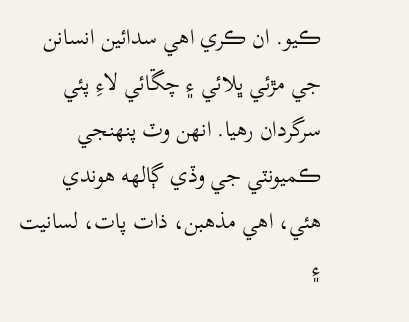ڪيو. ان ڪري اهي سدائين انسانن جي مڙئي ڀلائي ۽ چڱائي لاءِ پئي سرگردان رهيا. انهن وٽ پنهنجي ڪميونٽي جي وڏي ڳالھه هوندي هئي، اهي مذهبن، ذات پات، لسانيت ۽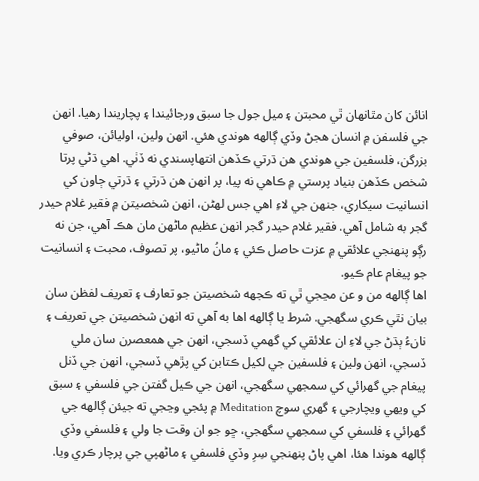انائن کان مٿانهان ٿي محبتن ۽ ميل جول جا سبق ورجائيندا ۽ پچاريندا رهيا. انهن جي فلسفن ۾ انسان هجڻ وڏي ڳالھه هوندي هئي. انهن ولين، اوليائن، صوفي بزرگن، فلسفين جي هوندي هن ڌرتي ڪڏهن انتهاپسندي نه ڏٺي. اهي ڌڻي پرتا شخص ڪڏهن بنياد پرستي ۾ ڪاهي نه پيا، پر انهن هن ڌرتي ۽ ڌرتي ڄاون کي انسانيت سيکاري، جنهن جي لاءِ اهي جس لهڻن، انهن شخصيتن ۾ فقير غلام حيدر گجر به شامل آهي. فقير غلام حيدر گجر انهن عظيم ماڻهن مان هڪ آهي، جن نه رڳو پنهنجي علائقي ۾ عزت حاصل ڪئي ۽ مانُ ماڻيو، پر تصوف، محبت ۽ انسانيت جو پيغام عام ڪيو.
اها ڳالھه من و عن مڃجي ٿي ته ڪجھه شخصيتن جو تعارف ۽ تعريف لفظن سان بيان نٿي ڪري سگهجي. شرط يا ڳالھه اها به آهي ته انهن شخصيتن جي تعريف ۽ نانءُ ٻڌڻ جي لاءِ ان علائقي کي گهمي ڏسجي، انهن جي همعصرن سان ملي ڏسجي، انهن ولين ۽ فلسفين جي لکيل ڪتابن کي پڙهي ڏسجي، انهن جي ڏنل پيغام جي گهرائي کي سمجهي سگهجي، انهن جي ڪيل گفتن جي فلسفي ۽ سبق کي ويهي ويچارجي ۽ گهري سوچ Meditation ۾ پئجي وڃجي ته جيئن ڳالھه جي گهرائي ۽ فلسفي کي سمجهي سگهجي، ڇو جو ان وقت جا ولي ۽ فلسفي وڏي ڳالھه هوندا هئا، اهي پاڻ پنهنجي سِرِ وڏي فلسفي ۽ ماڻهپي جي پرچار ڪري ويا.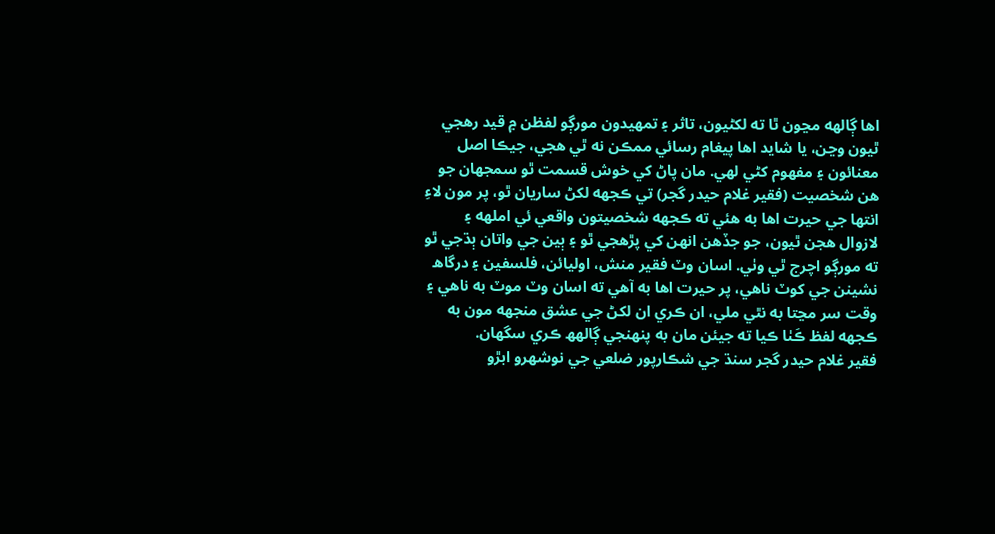اها ڳالھه مڃون ٿا ته لکڻيون، تاثر ۽ تمهيدون مورڳو لفظن ۾ قيد رهجي ٿيون وڃن، يا شايد اها پيغام رسائي ممڪن نه ٿي هجي، جيڪا اصل معنائون ۽ مفهوم کڻي لهي. مان پاڻ کي خوش قسمت ٿو سمجهان جو هن شخصيت (فقير غلام حيدر گجر) تي ڪجھه لکڻ ساريان ٿو، پر مون لاءِ انتها جي حيرت اها به هئي ته ڪجھه شخصيتون واقعي ئي املھه ۽ لازوال هجن ٿيون، جو جڏهن انهن کي پڙهجي ٿو ۽ ٻين جي واتان ٻڌجي ٿو ته مورڳو اچرج ٿي وٺي. اسان وٽ فقير منش، اوليائن، فلسفين ۽ درگاھ نشينن جي کوٽ ناهي، پر حيرت اها به آهي ته اسان وٽ موٽ به ناهي ۽ وقت سر مڃتا به نٿي ملي، ان ڪري ان لکڻ جي عشق منجھه مون به ڪجھه لفظ ڪَٺا ڪيا ته جيئن مان به پنهنجي ڳالهھ ڪري سگهان.
فقير غلام حيدر گجر سنڌ جي شڪارپور ضلعي جي نوشهرو ابڙو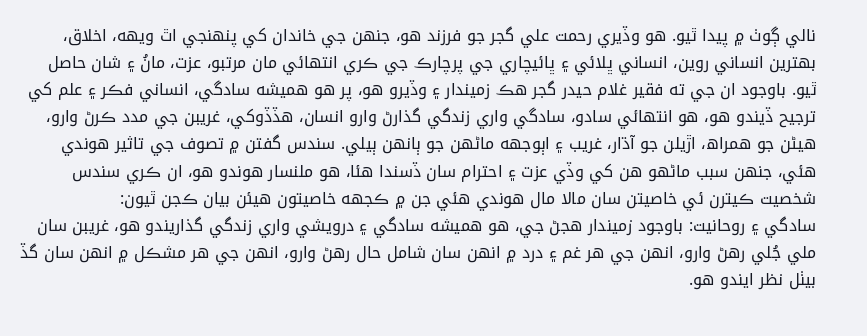نالي ڳوٺ ۾ پيدا ٿيو. هو وڏيري رحمت علي گجر جو فرزند هو، جنهن جي خاندان کي پنهنجي اٿ ويھه، اخلاق، بهترين انساني روين، انساني ڀلائي ۽ ڀائيچاري جي پرچارڪ جي ڪري انتهائي مان مرتبو، عزت، مانُ ۽ شان حاصل ٿيو. باوجود ان جي ته فقير غلام حيدر گجر هڪ زميندار ۽ وڏيرو هو، پر هو هميشه سادگي، انساني فڪر ۽ علم کي ترجيح ڏيندو هو، هو انتهائي سادو، سادگي واري زندگي گذارڻ وارو انسان، هڏڏوکي، غريبن جي مدد ڪرڻ وارو، هيڻن جو همراھ، اڙيلن جو آڌار، غريب ۽ اٻوجھه ماڻهن جو ٻانھن ٻيلي. سندس گفتن ۾ تصوف جي تاثير هوندي هئي، جنهن سبب ماڻهو هن کي وڏي عزت ۽ احترام سان ڏسندا هئا، هو ملنسار هوندو هو، ان ڪري سندس شخصيت ڪيترن ئي خاصيتن سان مالا مال هوندي هئي جن ۾ ڪجھه خاصيتون هيئن بيان ڪجن ٿيون:
سادگي ۽ روحانيت: باوجود زميندار هجڻ جي، هو هميشه سادگي ۽ درويشي واري زندگي گذاريندو هو، غريبن سان ملي جُلي رهڻ وارو، انهن جي هر غم ۽ درد ۾ انهن سان شامل حال رهڻ وارو، انهن جي هر مشڪل ۾ انهن سان گڏ بيٺل نظر ايندو هو.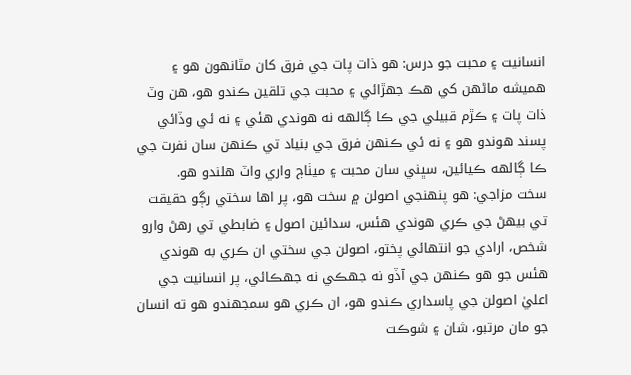انسانيت ۽ محبت جو درس: هو ذات پات جي فرق کان مٿانهون هو ۽ هميشه ماڻهن کي هڪ جهڙائي ۽ محبت جي تلقين ڪندو هو، هن وٽ ذات پات ۽ ڪڙم قبيلي جي ڪا ڳالھه نه هوندي هئي ۽ نه ئي وڏائي پسند هوندو هو ۽ نه ئي ڪنهن فرق جي بنياد تي ڪنهن سان نفرت جي ڪا ڳالھه ڪيائين، سڀني سان محبت ۽ ميٺاڄ واري واٽ هلندو هو.
سخت مزاجي: هو پنهنجي اصولن ۾ سخت هو، پر اها سختي رڳو حقيقت تي بيهڻ جي ڪري هوندي هئس، سدائين اصول ۽ ضابطي تي رهڻ وارو شخص، ارادي جو انتهائي پختو، اصولن جي سختي ان ڪري به هوندي هئس جو هو ڪنهن جي آڏو نه جهڪي نه جهڪائي، پر انسانيت جي اعليٰ اصولن جي پاسداري ڪندو هو، ان ڪري هو سمجهندو هو ته انسان جو مان مرتبو، شان ۽ شوڪت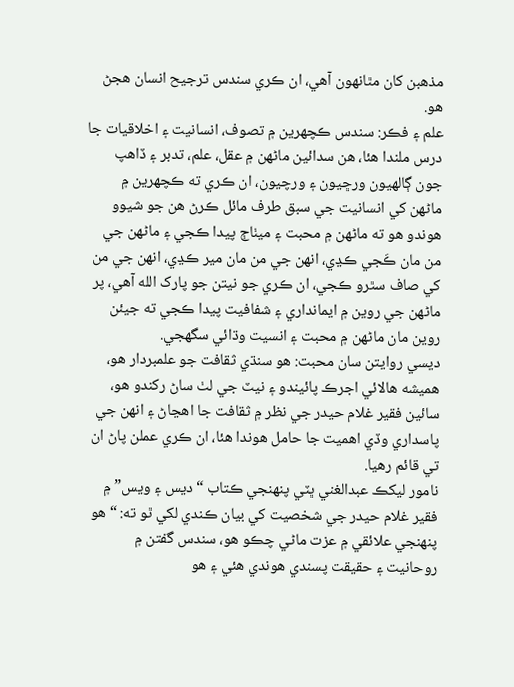مذهبن کان مٿانهون آهي، ان ڪري سندس ترجيح انسان هجڻ هو.
علم ۽ فڪر: سندس ڪچهرين ۾ تصوف، انسانيت ۽ اخلاقيات جا درس ملندا هئا، هن سدائين ماڻهن ۾ عقل، علم، تدبر ۽ ڏاهپ جون ڳالهيون ورڇيون ۽ ورچيون، ان ڪري ته ڪچهرين ۾ ماڻهن کي انسانيت جي سبق طرف مائل ڪرڻ هن جو شيوو هوندو هو ته ماڻهن ۾ محبت ۽ ميٺاڄ پيدا ڪجي ۽ ماڻهن جي من مان ڪَجي ڪڍي، انهن جي من مان مير ڪڍي، انهن جي من کي صاف سٿرو ڪجي، ان ڪري جو نيتن جو پارک الله آهي، پر ماڻهن جي روين ۾ ايمانداري ۽ شفافيت پيدا ڪجي ته جيئن روين مان ماڻهن ۾ محبت ۽ انسيت وڌائي سگهجي.
ديسي روايتن سان محبت: هو سنڌي ثقافت جو علمبردار هو، هميشه هالائي اجرڪ پائيندو ۽ نيٽ جي لٺ ساڻ رکندو هو، سائين فقير غلام حيدر جي نظر ۾ ثقافت جا اهڃاڻ ۽ انهن جي پاسداري وڏي اهميت جا حامل هوندا هئا، ان ڪري عملن پاڻ ان تي قائم رهيا.
نامور ليکڪ عبدالغني ڀٽي پنهنجي ڪتاب “ديس ۽ ويس” ۾ فقير غلام حيدر جي شخصيت کي بيان ڪندي لکي ٿو ته: “هو پنهنجي علائقي ۾ عزت ماڻي چڪو هو، سندس گفتن ۾ روحانيت ۽ حقيقت پسندي هوندي هئي ۽ هو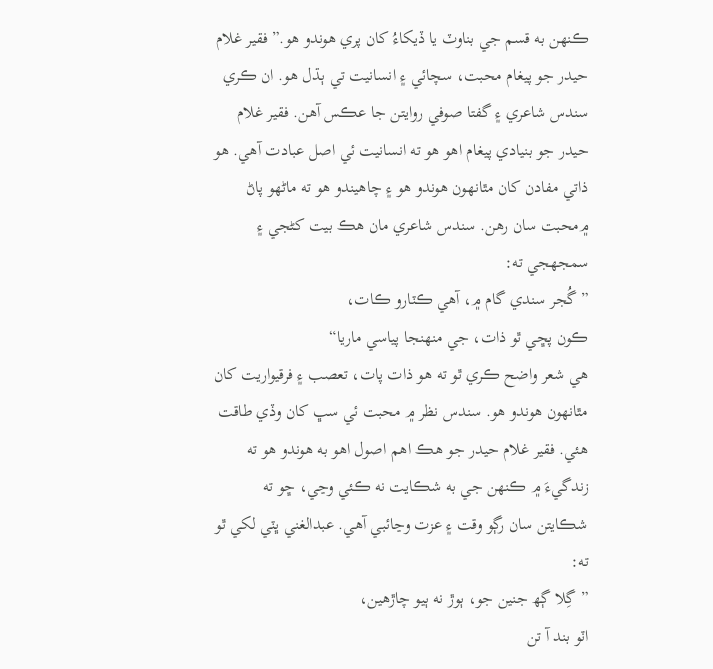ڪنهن به قسم جي بناوٽ يا ڏيکاءُ کان پري هوندو هو.” فقير غلام حيدر جو پيغام محبت، سچائي ۽ انسانيت تي ٻڌل هو. ان ڪري سندس شاعري ۽ گفتا صوفي روايتن جا عڪس آهن. فقير غلام حيدر جو بنيادي پيغام اهو هو ته انسانيت ئي اصل عبادت آهي. هو ذاتي مفادن کان مٿانهون هوندو هو ۽ چاهيندو هو ته ماڻهو پاڻ ۾محبت سان رهن. سندس شاعري مان هڪ بيت کڻجي ۽ سمجهجي ته:
”گُجر سندي گام ۾، آهي ڪٽارو ڪات،
ڪون پڇي ٿو ذات، جي منھنجا پياسي ماريا“
هي شعر واضح ڪري ٿو ته هو ذات پات، تعصب ۽ فرقيواريت کان مٿانهون هوندو هو. سندس نظر ۾ محبت ئي سڀ کان وڏي طاقت هئي. فقير غلام حيدر جو هڪ اهم اصول اهو به هوندو هو ته زندگيءَ ۾ ڪنهن جي به شڪايت نه ڪئي وڃي، ڇو ته شڪايتن سان رڳو وقت ۽ عزت وڃائبي آهي. عبدالغني ڀٽي لکي ٿو ته:
”گِلا ڳھ جنين جو، ٻوڙ نه ٻيو چاڙهين،
اٽو بند آ تن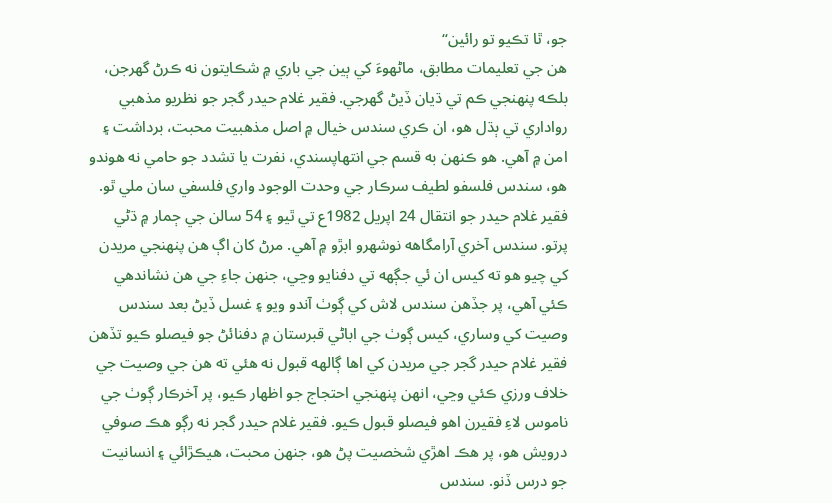جو، ٿا تڪيو تو رائين“
هن جي تعليمات مطابق، ماڻهوءَ کي ٻين جي باري ۾ شڪايتون نه ڪرڻ گهرجن، بلڪه پنهنجي ڪم تي ڌيان ڏيڻ گهرجي. فقير غلام حيدر گجر جو نظريو مذهبي رواداري تي ٻڌل هو، ان ڪري سندس خيال ۾ اصل مذهبيت محبت، برداشت ۽ امن ۾ آهي. هو ڪنهن به قسم جي انتهاپسندي، نفرت يا تشدد جو حامي نه هوندو هو، سندس فلسفو لطيف سرڪار جي وحدت الوجود واري فلسفي سان ملي ٿو. فقير غلام حيدر جو انتقال 24 اپريل 1982ع تي ٿيو ۽ 54 سالن جي ڄمار ۾ ڌڻي پرتو. سندس آخري آرامگاهه نوشهرو ابڙو ۾ آهي. مرڻ کان اڳ هن پنهنجي مريدن کي چيو هو ته کيس ان ئي جڳھه تي دفنايو وڃي، جنهن جاءِ جي هن نشاندهي ڪئي آهي، پر جڏهن سندس لاش کي ڳوٺ آندو ويو ۽ غسل ڏيڻ بعد سندس وصيت کي وساري، کيس ڳوٺ جي اباڻي قبرستان ۾ دفنائڻ جو فيصلو ڪيو تڏهن فقير غلام حيدر گجر جي مريدن کي اها ڳالھه قبول نه هئي ته هن جي وصيت جي خلاف ورزي ڪئي وڃي، انهن پنهنجي احتجاج جو اظهار ڪيو، پر آخرڪار ڳوٺ جي ناموس لاءِ فقيرن اهو فيصلو قبول ڪيو. فقير غلام حيدر گجر نه رڳو هڪ صوفي درويش هو، پر هڪ اهڙي شخصيت پڻ هو، جنهن محبت، هيڪڙائي ۽ انسانيت جو درس ڏنو. سندس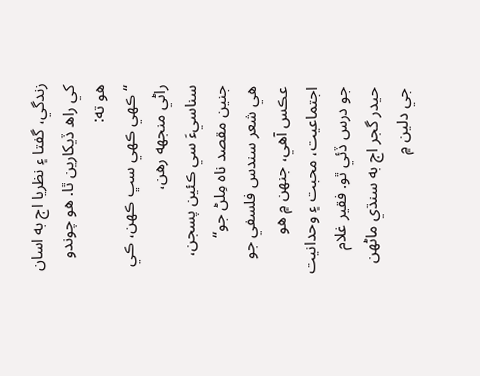زندگي، گفتا ۽ نظريا اڄ به اسان کي راھ ڏيکارين ٿا. هو چوندو هو ته:
“ڪهي ڪهي سڀ ڪهن، ڪي راڻي منجھه رهن،
سناسيءَ سي ڪئين پسجن، جنين مقصد ناه مِلڻ جو“
هي شعر سندس فلسفي جو عڪس آهي، جنهن ۾ هو اجتماعيت، محبت ۽ وحدانيت جو درس ڏئي ٿو. فقير غلام حيدر گجر اڄ به سنڌي ماڻهن جي دلين ۾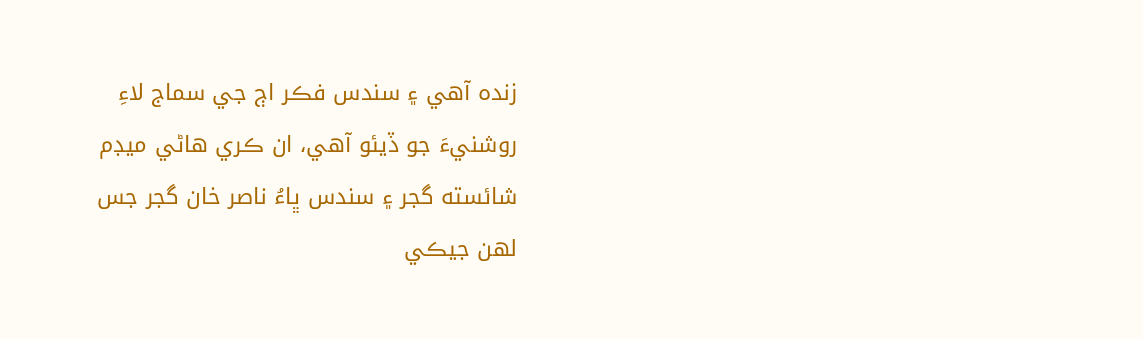زنده آهي ۽ سندس فڪر اڄ جي سماج لاءِ روشنيءَ جو ڏيئو آهي، ان ڪري هاڻي ميڊم شائسته گجر ۽ سندس ڀاءُ ناصر خان گجر جس لهن جيڪي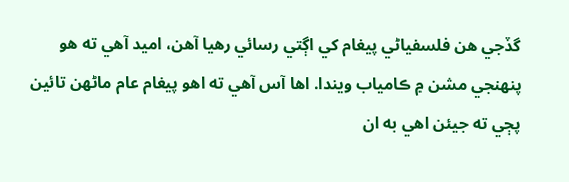گڏجي هن فلسفياڻي پيغام کي اڳتي رسائي رهيا آهن، اميد آهي ته هو پنهنجي مشن ۾ ڪامياب ويندا. اها آس آهي ته اهو پيغام عام ماڻهن تائين پڄي ته جيئن اهي به ان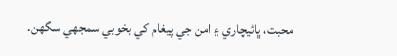محبت، ڀائيچاري ۽ امن جي پيغام کي بخوبي سمجهي سگهن.